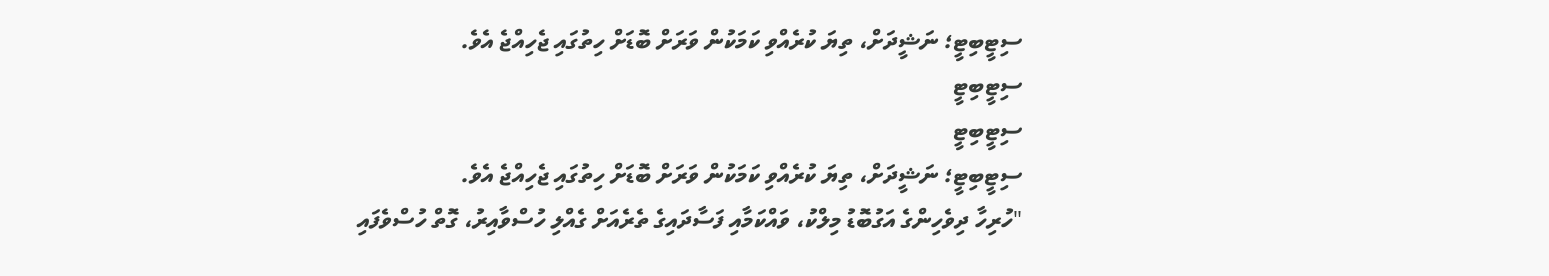ސިޓީބިޓީ؛ ނަޝީދަށް، ތިޔަ ކުރެއްވި ކަމަކުން ވަރަށް ބޮޑަށް ހިތުގައި ޖެހިއްޖެ އެވެ.
ސިޓީބިޓީ
ސިޓީބިޓީ
ސިޓީބިޓީ؛ ނަޝީދަށް، ތިޔަ ކުރެއްވި ކަމަކުން ވަރަށް ބޮޑަށް ހިތުގައި ޖެހިއްޖެ އެވެ.
"ހުރިހާ ދިވެހިންގެ އަގުބޮޑު މިލްކު، ވައްކަމާއި ފަސާދައިގެ ތެރެއަށް ގެއްލި ހުސްވާއިރު، ގޮތް ހުސްވެފައި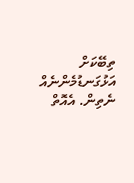ތިބޭކަށް އަޅުގަނޑުމެންނެއް ނެތިން. އެއޮތް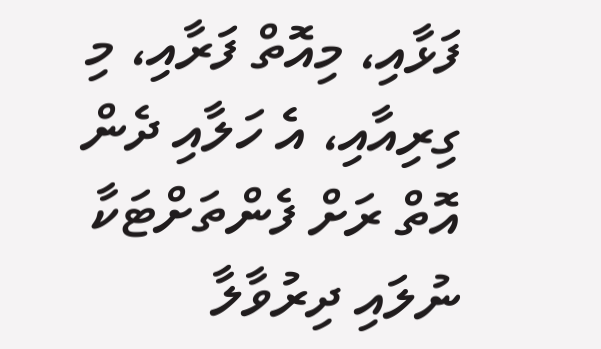ފަޅާއި، މިއޮތް ފަރާއި، މި ގިރިއާއި، އެ ހަލާއި ދެން އޮތް ރަށް ފެންތަށްޓަކާ ނުލައި ދިރުވާލާ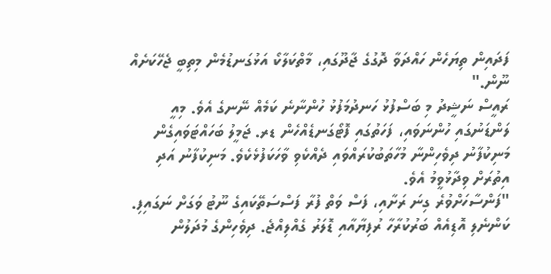ފަދައިން ތިޔަހެން ހައްދަވާ ދޮގުގެ ޖާދޫގައި، މާތްކަލާކޯ އަޅުގަނޑުމެން މިތިބީ ޖެހޭކަށެއް ނޫން."
ރައީސް ނަޝީދު މި ބަސްފުޅު ހަނދުމަފުޅު ހުންނާނެ ކަމެއް ނޭނގެ އެވެ. މިއީ ލަންޑަނުގައި ހުންނަވައި، ފަހަތުގައި ފޮޓޯގަނޑެއްހެން ޑރ. ޖަމީލު ބަހައްޓަވައިގެން މަނިކުފާނު ދިވެހިންނާ މުހާތަބުކުރައްވައި ދެއްކެވި ވާހަކަފުޅެކެވެ. މަނިކުފާނު އަދި އިތުރަށް ވިދާޅުވީމު އެވެ.
"ފަންސާހަށްވުރެ ގިނަ ރަށާއި، ފަސް ވަތް ފުރާ ފަސްސަތޭކައިގެ ނޫޓު ވަގަށް ނަގައިފި. ކަންނެލި އޮޑިއެއް ބަރުކުރާހާ ރުފިޔާއާއި ޑޮލަރު ގެއްލިއްޖެ. ދިވެހިންގެ މުދަލުން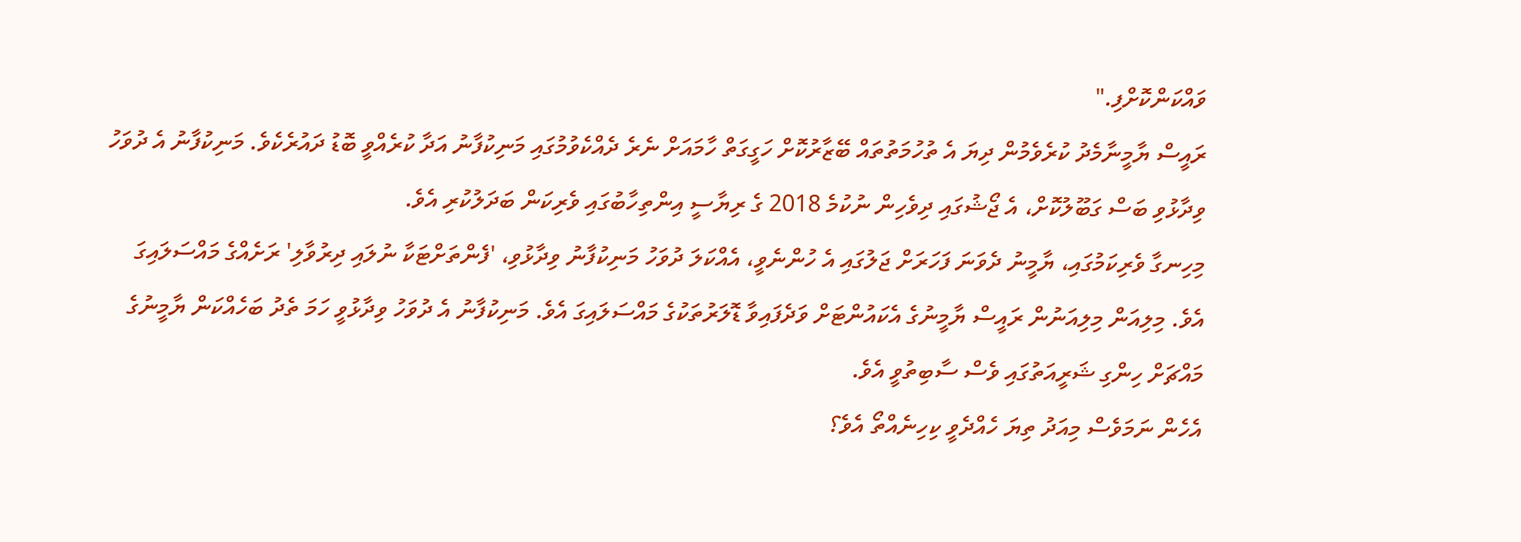ވައްކަންކޮށްފި."
ރައީސް ޔާމީނާމެދު ކުރެވެމުން ދިޔަ އެ ތުހުމަތުތައް ބޭޒާރުކޮށް ހަގީގަތް ހާމައަށް ނެރެ ދެއްކެވުމުގައި މަނިކުފާނު އަދާ ކުރެއްވީ ބޮޑު ދައުރެކެވެ. މަނިކުފާނު އެ ދުވަހު ވިދާޅުވި ބަސް ގަބޫލުކޮށް، އެ ޖޯޝުގައި ދިވެހިން ނުކުމެ 2018 ގެ ރިޔާސީ އިންތިހާބުގައި ވެރިކަން ބަދަލުކުރި އެވެ.
މިހިނގާ ވެރިކަމުގައި، ޔާމީނު ދެވަނަ ފަހަރަށް ޖަލުގައި އެ ހުންނެވީ، އެއްކަލަ ދުވަހު މަނިކުފާނު ވިދާޅުވި، 'ފެންތަށްޓަކާ ނުލައި ދިރުވާލި' ރަށެއްގެ މައްސަލައިގަ އެވެ. މިލިއަން މިލިއަނުން ރައީސް ޔާމީނުގެ އެކައުންޓަށް ވަދެފައިވާ ޑޮލަރުތަކުގެ މައްސަލައިގަ އެވެ. މަނިކުފާނު އެ ދުވަހު ވިދާޅުވީ ހަމަ ތެދު ބަހެއްކަން ޔާމީނުގެ މައްޗަށް ހިންގި ޝަރީއަތުގައި ވެސް ސާބިތުވީ އެވެ.
އެހެން ނަމަވެސް މިއަދު ތިޔަ ހެއްދެވީ ކިހިނެއްތޯ އެވެ؟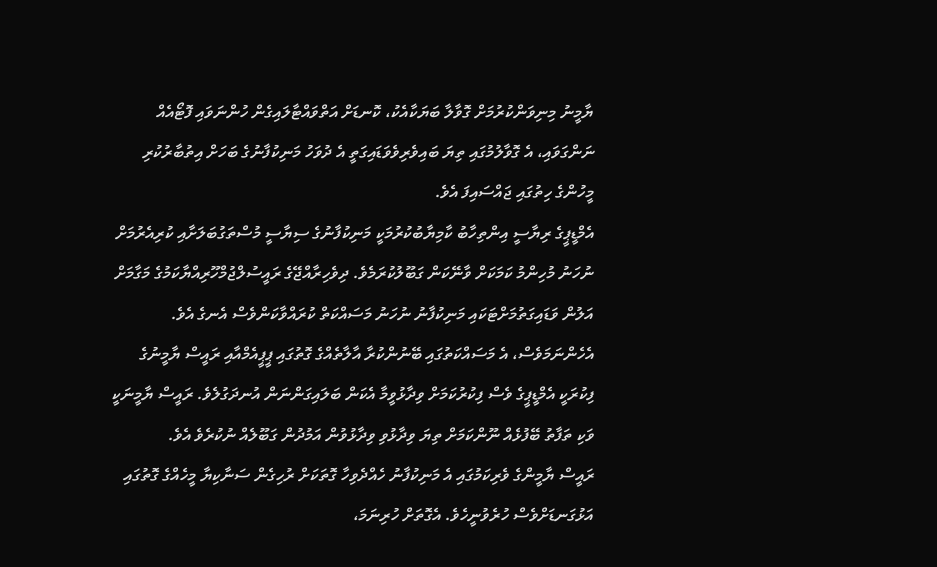ޔާމީނު މިނިވަންކުރުމަށް ގޮވާލާ ބަޔަކާއެކު، ކޮނޑަށް އަތްވައްޓާލައިގެން ހުންނަވައި ފޮޓޯއެއް ނަންގަވައި، އެ ގޮވާލުމުގައި ތިޔަ ބައިވެރިވެވަޑައިގަތީ އެ ދުވަހު މަނިކުފާނުގެ ބަހަށް އިތުބާރުކުރި މީހުންގެ ހިތުގައި ޖައްސައިފަ އެވެ.
އެމްޑީޕީގެ ރިޔާސީ އިންތިހާބު ކާމިޔާބުކުރުމަކީ މަނިކުފާނުގެ ސިޔާސީ މުސްތަގުބަލަށާއި ކުރިއެރުމަށް ނުހަނު މުހިންމު ކަމަކަށް ވާނޭކަން ގަބޫލުކުރަމެވެ. ދިވެހިރާއްޖޭގެ ރައީސުލްޖުމްހޫރިއްޔާކަމުގެ މަގާމަށް އަލުން ވަޑައިގަތުމަށްޓަކައި މަނިކުފާނު ނުހަނު މަސައްކަތް ކުރައްވާކަންވެސް އެނގެ އެވެ. އެހެންނަމަވެސް، އެ މަސައްކަތުގައި ބޭނުންކުރާ އާލާތެއްގެ ގޮތުގައި ޕީޕީއެމްއާއި ރައީސް ޔާމީނުގެ ފިކުރަކީ އެމްޑީޕީގެ ވެސް ފިކުރުކަމަށް ވިދާޅުވީމާ އެކަން ބަލައިގަންނަން އުނދަގުލެވެ. ރައީސް ޔާމީނަކީ ވަކި ތަފާތު ބޭފުޅެއް ނޫންކަމަށް ތިޔަ ވިދާޅުވި ވިދާޅުވުން އަމުދުން ގަބޫލެއް ނުކުރެވެ އެވެ.
ރައީސް ޔާމީންގެ ވެރިކަމުގައި އެ މަނިކުފާނު ހެއްދެވިހާ ގޮތަކަށް ރުހިގެން ސަނާކިޔާ މީހެއްގެ ގޮތުގައި އަޅުގަނޑަށްވެސް ހުރެވުނީހެވެ. އެގޮތަށް ހުރިނަމަ،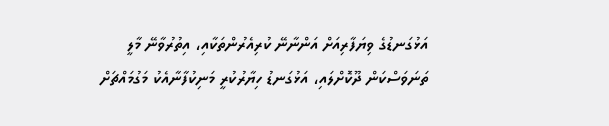އަޅުގަނޑުގެ ވިޔަފާރިއަށް އަންނާނޭ ކުރިއެރުންތަކާއި، އިތުރުވާނޭ މާލީ ތަނަވަސްކަން ދޫކޮށްލައި، އަޅުގަނޑު ހިޔާރުކުރީ މަނިކުފާނާއެކު މަގުމައްޗަށް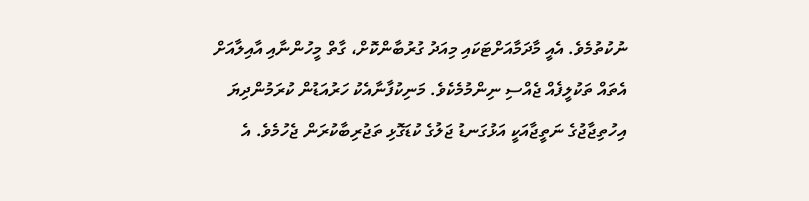ނުކުތުމެވެ. އެއީ މާދަމާއަށްޓަކައި މިއަދު ގުރުބާންކޮށް، ގާތް މީހުންނާއި އާއިލާއަށް އެތައް ތަކުލީފެއް ޖެއްސި ނިންމުމެކެވެ. މަނިކުފާނާއެކު ހަރުއަޑުން ކުރަމުންދިޔަ އިހުތިޖާޖުގެ ނަތީޖާއަކީ އަޅުގަނޑު ޖަލުގެ ކުޑަގޮޅި ތަޖުރިބާކުރަން ޖެހުމެވެ. އެ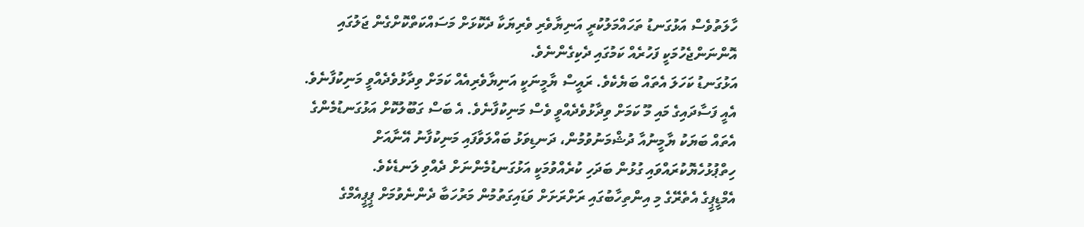ހާލަތުވެސް އަޅުގަނޑު ތަހައްމަލުކުރީ އަނިޔާވެރި ވެރިޔަކާ ދެކޮޅަށް މަސައްކަތްކޮށްގެން ޖަލުގައި އޮންނަންޖެހުމަކީ ފަހުރެއް ކަމުގައި ދެކިގެންނެވެ.
އަޅުގަނޑު ކަހަލަ އެތައް ބަޔެކެވެ. ރައީސް ޔާމީނަކީ އަނިޔާވެރިއެއް ކަމަށް ވިދާޅުވެދެއްވީ މަނިކުފާނެވެ. އެއީ ފަސާދައިގެ މައި މޫ ކަމަށް ވިދާޅުވެދެއްވީ ވެސް މަނިކުފާނެވެ. އެ ބަސް ގަބޫލުކޮށް އަޅުގަނޑުމެންގެ އެތައް ބަޔަކު ޔާމީނުއާ ދުޝްމަނުވުމުން، ދަނޑިވަޅު ބައްލަވާފައި މަނިކުފާނު އޭނާއަށް ހިތްޕުޅުހެޔޮކުރައްވައި ގުޅުން ބަދަހި ކުރެއްވުމަކީ އަޅުގަނޑުމެންނަށް ދެއްވި ލަނޑެކެވެ.
އެމްޑީޕީގެ އެތެރޭގެ މި އިންތިހާބުގައި ރަށްރަށަށް ވަޑައިގަތުމުން މަރުހަބާ ދެންނެވުމަށް ޕީޕީއެމްގެ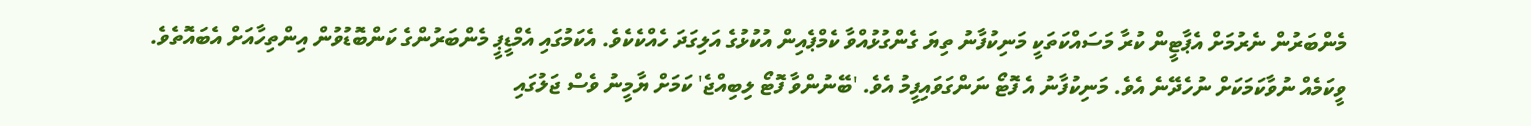މެންބަރުން ނެރުމަށް އެޕާޓީން ކުރާ މަސައްކަތަކީ މަނިކުފާނު ތިޔަ ގެންގުޅުއްވާ ކެމްޕެއިން އުކުޅުގެ އަލިގަދަ ހެއްކެކެވެ. އެކަމުގައި އެމްޑީޕީ މެންބަރުންގެ ކަންބޮޑުވުން އިންތިހާއަށް އެބައޮތެވެ.
ވީކަމެއް ނުވާކަމަކަށް ނުހެދޭނެ އެވެ. މަނިކުފާނު އެ ފޮޓޯ ނަންގަވައިފީމު އެވެ. 'ބޭނުންވާ ފޮޓޯ ލިބިއްޖެ' ކަމަށް ޔާމީނު ވެސް ޖަލުގައި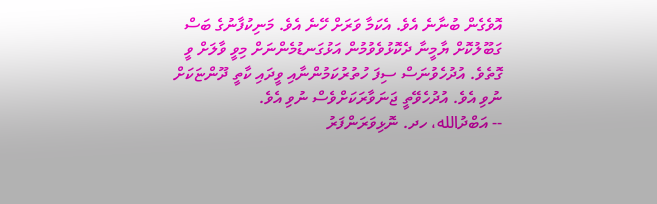އޮވެގެން ބުނާނެ އެވެ. އެކަމާ ވަރަށް ހޭނެ އެވެ. މަނިކުފާނުގެ ބަސް ގަބޫލުކޮށް ޔާމީނާ ދެކޮޅުވެވުމުން އަޅުގަނޑުމެންނަށް މިވީ ވާލަށް ވީ ގޮތެވެ. އުދުހެވުނަސް ސިފަ ހުތުރުކަމުންނާއި ވީދައި ކާތީ ދޫންޏަކަށް ނުވި އެވެ. އުދުހެވޭތީ ޖަނަވާރަކަށްވެސް ނުވި އެވެ.
-- އަބްދުالله، ހދ. ނޮޅިވަރަންފަރު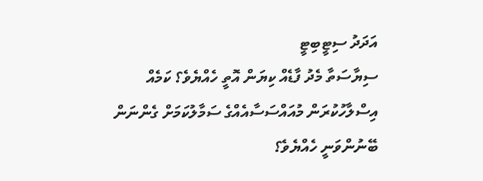އަދަދު ސިޓީބިޓީ
ސިޔާސަތާ މެދު ފާޑެއް ކިޔަން އޮތީ ހެއްޔެވެ؟ ކަމެއް އިސްލާހުކުރަން މުއައްސަސާއެއްގެ ސަމާލުކަމަށް ގެންނަން ބޭނުންވަނީ ހެއްޔެވެ؟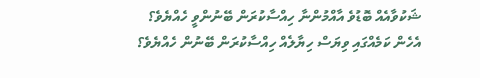ޝަކުވާއެއް ބޮޑުވެ އާއްމުންނާ ހިއްސާކުރަން ބޭނުންވީ ހެއްޔެވެ؟ އެހެން ކަމެއްގައި ވިޔަސް ހިޔާލެއް ހިއްސާކުރަން ބޭނުން ހެއްޔެވެ؟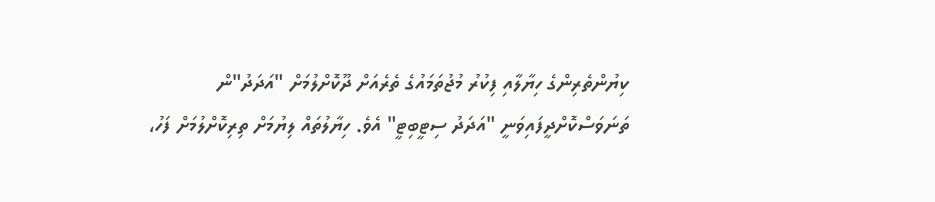ކިޔުންތެރިންގެ ހިޔާލާއި ފިކުރު މުޖުތަމައުގެ ތެރެއަށް ދޫކޮށްލުމަށް "އަދަދު"ން ތަނަވަސްކޮށްދީފައިވަނީ "އަދަދު ސިޓީބިޓީ" އެވެ. ހިޔާލުތައް ލިޔުމަށް ތިރިކޮށްލުމަށް ފަހު،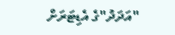"އަދަދު"ގެ އެޑިޓަރަށް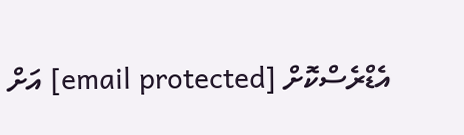އެޑްރެސްކޮށް [email protected] އަށް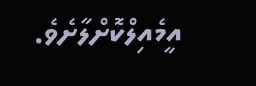އީމެއިލްކޮށްލާށެވެ.